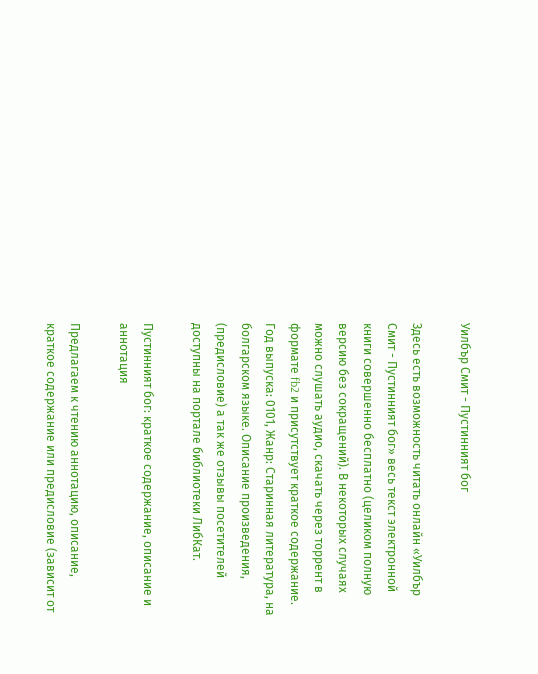Уилбър Смит - Пустинният бог

Здесь есть возможность читать онлайн «Уилбър Смит - Пустинният бог» весь текст электронной книги совершенно бесплатно (целиком полную версию без сокращений). В некоторых случаях можно слушать аудио, скачать через торрент в формате fb2 и присутствует краткое содержание. Год выпуска: 0101, Жанр: Старинная литература, на болгарском языке. Описание произведения, (предисловие) а так же отзывы посетителей доступны на портале библиотеки ЛибКат.

Пустинният бог: краткое содержание, описание и аннотация

Предлагаем к чтению аннотацию, описание, краткое содержание или предисловие (зависит от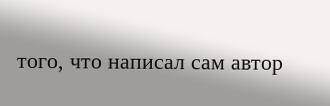того, что написал сам автор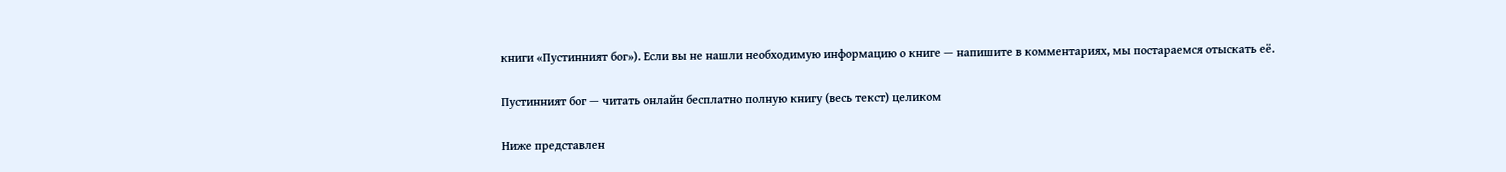книги «Пустинният бог»). Если вы не нашли необходимую информацию о книге — напишите в комментариях, мы постараемся отыскать её.

Пустинният бог — читать онлайн бесплатно полную книгу (весь текст) целиком

Ниже представлен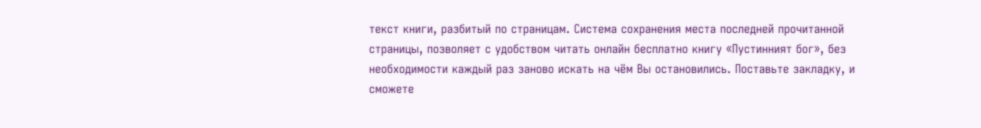текст книги, разбитый по страницам. Система сохранения места последней прочитанной страницы, позволяет с удобством читать онлайн бесплатно книгу «Пустинният бог», без необходимости каждый раз заново искать на чём Вы остановились. Поставьте закладку, и сможете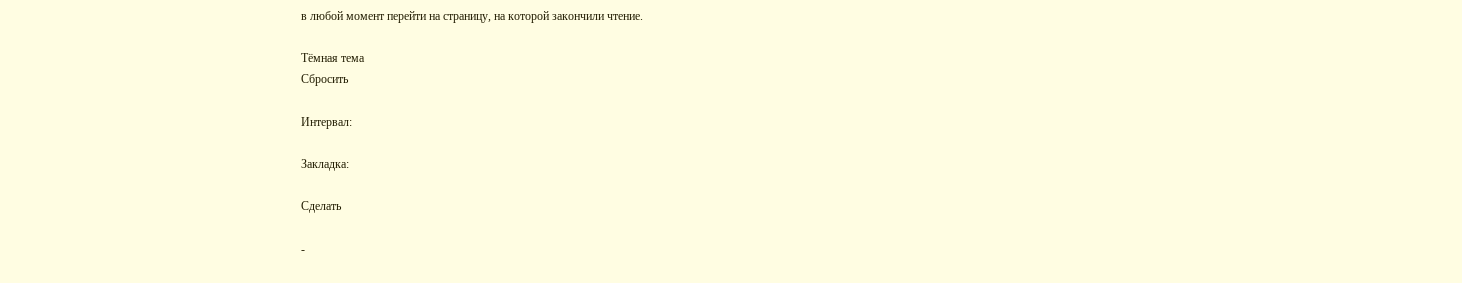в любой момент перейти на страницу, на которой закончили чтение.

Тёмная тема
Сбросить

Интервал:

Закладка:

Сделать

-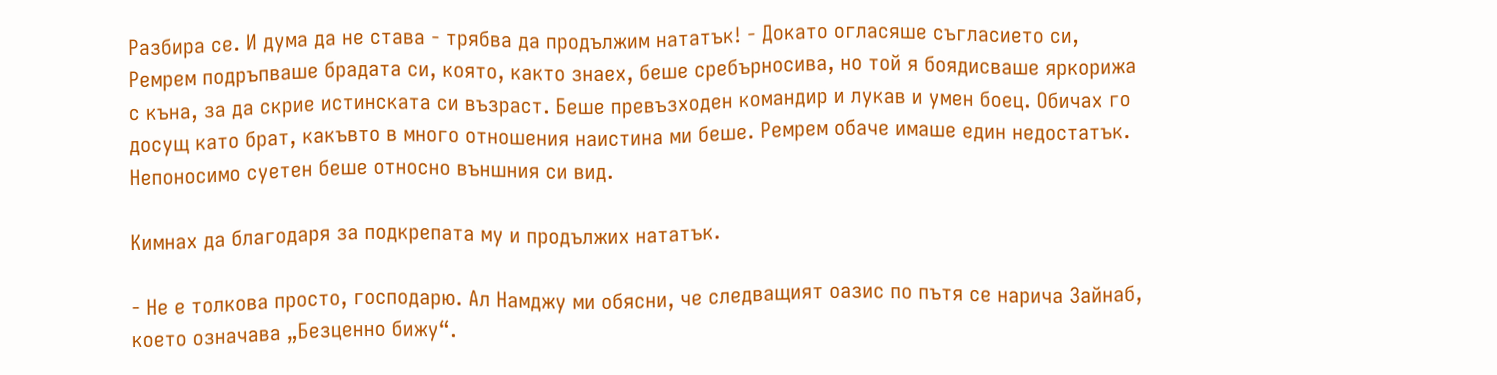Разбира се. И дума да не става - трябва да продължим нататък! - Докато огласяше съгласието си, Ремрем подръпваше брадата си, която, както знаех, беше сребърносива, но той я боядисваше яркорижа с къна, за да скрие истинската си възраст. Беше превъзходен командир и лукав и умен боец. Обичах го досущ като брат, какъвто в много отношения наистина ми беше. Ремрем обаче имаше един недостатък. Непоносимо суетен беше относно външния си вид.

Кимнах да благодаря за подкрепата му и продължих нататък.

- Не е толкова просто, господарю. Ал Намджу ми обясни, че следващият оазис по пътя се нарича Зайнаб, което означава „Безценно бижу“.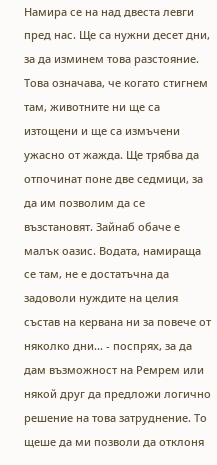Намира се на над двеста левги пред нас. Ще са нужни десет дни, за да изминем това разстояние. Това означава, че когато стигнем там, животните ни ще са изтощени и ще са измъчени ужасно от жажда. Ще трябва да отпочинат поне две седмици, за да им позволим да се възстановят. Зайнаб обаче е малък оазис. Водата, намираща се там, не е достатъчна да задоволи нуждите на целия състав на кервана ни за повече от няколко дни... - поспрях, за да дам възможност на Ремрем или някой друг да предложи логично решение на това затруднение. То щеше да ми позволи да отклоня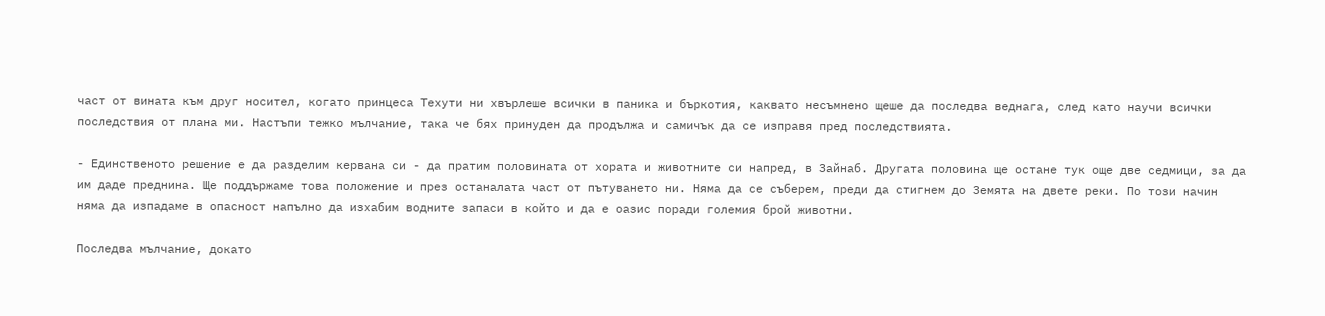част от вината към друг носител, когато принцеса Техути ни хвърлеше всички в паника и бъркотия, каквато несъмнено щеше да последва веднага, след като научи всички последствия от плана ми. Настъпи тежко мълчание, така че бях принуден да продължа и самичък да се изправя пред последствията.

- Единственото решение е да разделим кервана си - да пратим половината от хората и животните си напред, в Зайнаб. Другата половина ще остане тук още две седмици, за да им даде преднина. Ще поддържаме това положение и през останалата част от пътуването ни. Няма да се съберем, преди да стигнем до Земята на двете реки. По този начин няма да изпадаме в опасност напълно да изхабим водните запаси в който и да е оазис поради големия брой животни.

Последва мълчание, докато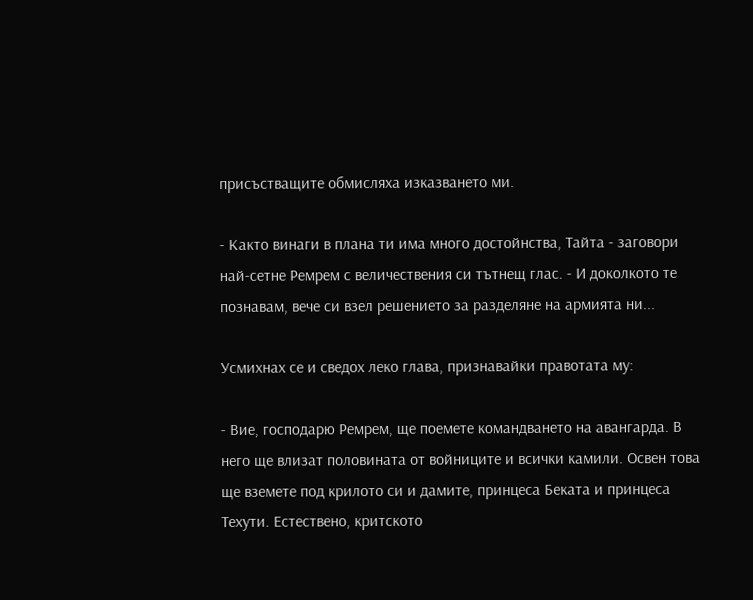присъстващите обмисляха изказването ми.

- Както винаги в плана ти има много достойнства, Тайта - заговори най-сетне Ремрем с величествения си тътнещ глас. - И доколкото те познавам, вече си взел решението за разделяне на армията ни...

Усмихнах се и сведох леко глава, признавайки правотата му:

- Вие, господарю Ремрем, ще поемете командването на авангарда. В него ще влизат половината от войниците и всички камили. Освен това ще вземете под крилото си и дамите, принцеса Беката и принцеса Техути. Естествено, критското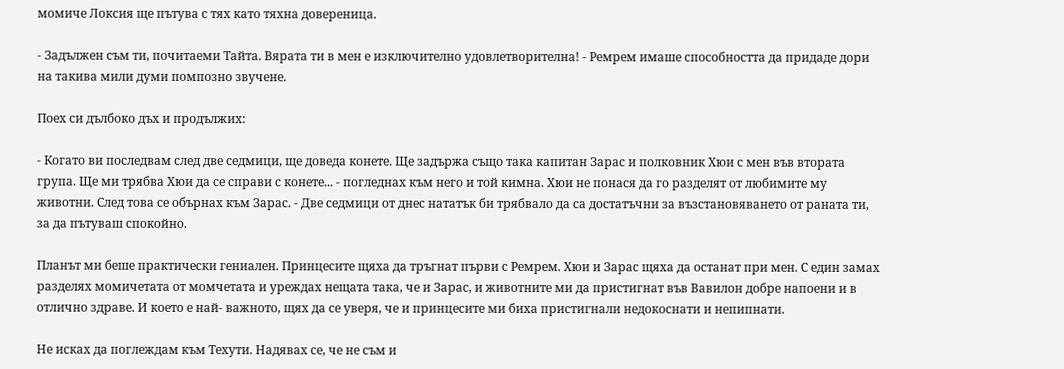момиче Локсия ще пътува с тях като тяхна довереница.

- Задължен съм ти, почитаеми Тайта. Вярата ти в мен е изключително удовлетворителна! - Ремрем имаше способността да придаде дори на такива мили думи помпозно звучене.

Поех си дълбоко дъх и продължих:

- Когато ви последвам след две седмици, ще доведа конете. Ще задържа също така капитан Зарас и полковник Хюи с мен във втората група. Ще ми трябва Хюи да се справи с конете... - погледнах към него и той кимна. Хюи не понася да го разделят от любимите му животни. След това се обърнах към Зарас. - Две седмици от днес нататък би трябвало да са достатъчни за възстановяването от раната ти, за да пътуваш спокойно.

Планът ми беше практически гениален. Принцесите щяха да тръгнат първи с Ремрем. Хюи и Зарас щяха да останат при мен. С един замах разделях момичетата от момчетата и уреждах нещата така, че и Зарас, и животните ми да пристигнат във Вавилон добре напоени и в отлично здраве. И което е най- важното, щях да се уверя, че и принцесите ми биха пристигнали недокоснати и непипнати.

Не исках да поглеждам към Техути. Надявах се, че не съм и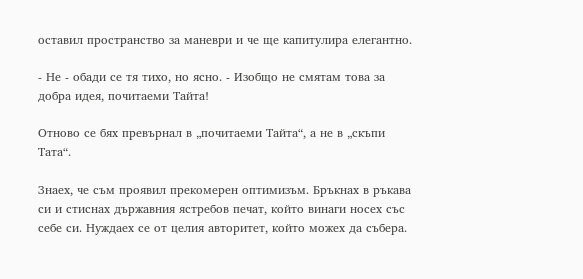оставил пространство за маневри и че ще капитулира елегантно.

- Не - обади се тя тихо, но ясно. - Изобщо не смятам това за добра идея, почитаеми Тайта!

Отново се бях превърнал в „почитаеми Тайта“, а не в „скъпи Тата“.

Знаех, че съм проявил прекомерен оптимизъм. Бръкнах в ръкава си и стиснах държавния ястребов печат, който винаги носех със себе си. Нуждаех се от целия авторитет, който можех да събера.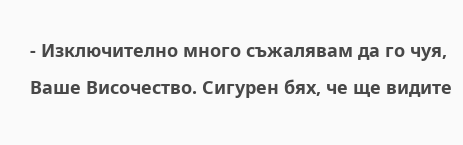- Изключително много съжалявам да го чуя, Ваше Височество. Сигурен бях, че ще видите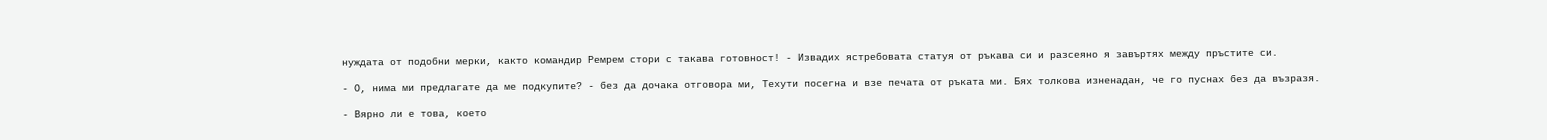нуждата от подобни мерки, както командир Ремрем стори с такава готовност! - Извадих ястребовата статуя от ръкава си и разсеяно я завъртях между пръстите си.

- О, нима ми предлагате да ме подкупите? - без да дочака отговора ми, Техути посегна и взе печата от ръката ми. Бях толкова изненадан, че го пуснах без да възразя.

- Вярно ли е това, което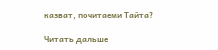казват, почитаеми Тайта?

Читать дальше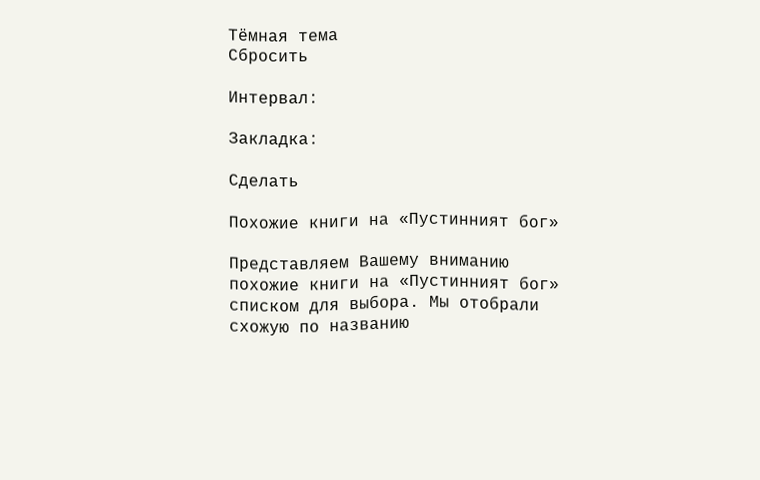Тёмная тема
Сбросить

Интервал:

Закладка:

Сделать

Похожие книги на «Пустинният бог»

Представляем Вашему вниманию похожие книги на «Пустинният бог» списком для выбора. Мы отобрали схожую по названию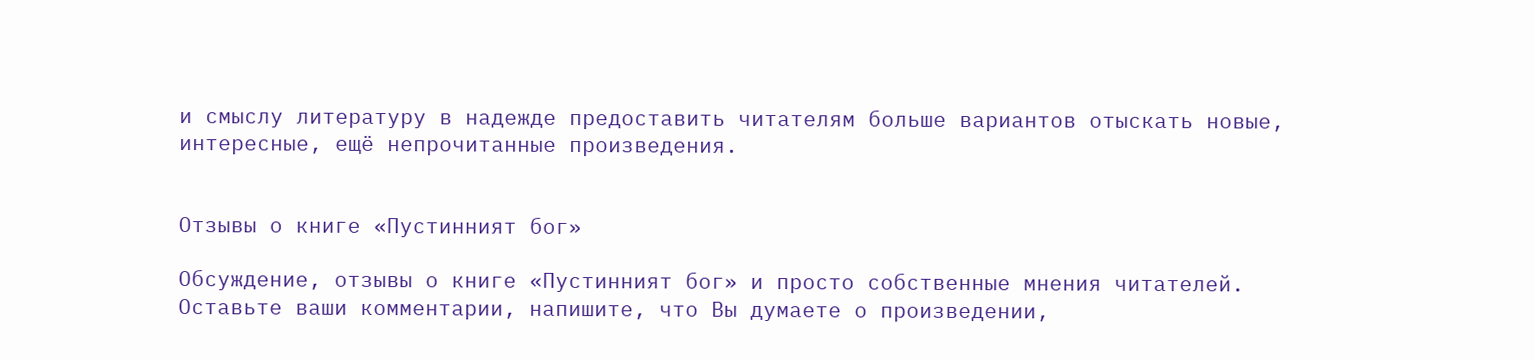и смыслу литературу в надежде предоставить читателям больше вариантов отыскать новые, интересные, ещё непрочитанные произведения.


Отзывы о книге «Пустинният бог»

Обсуждение, отзывы о книге «Пустинният бог» и просто собственные мнения читателей. Оставьте ваши комментарии, напишите, что Вы думаете о произведении,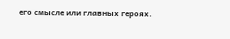его смысле или главных героях.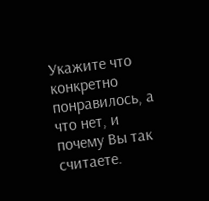Укажите что конкретно понравилось, а что нет, и почему Вы так считаете.